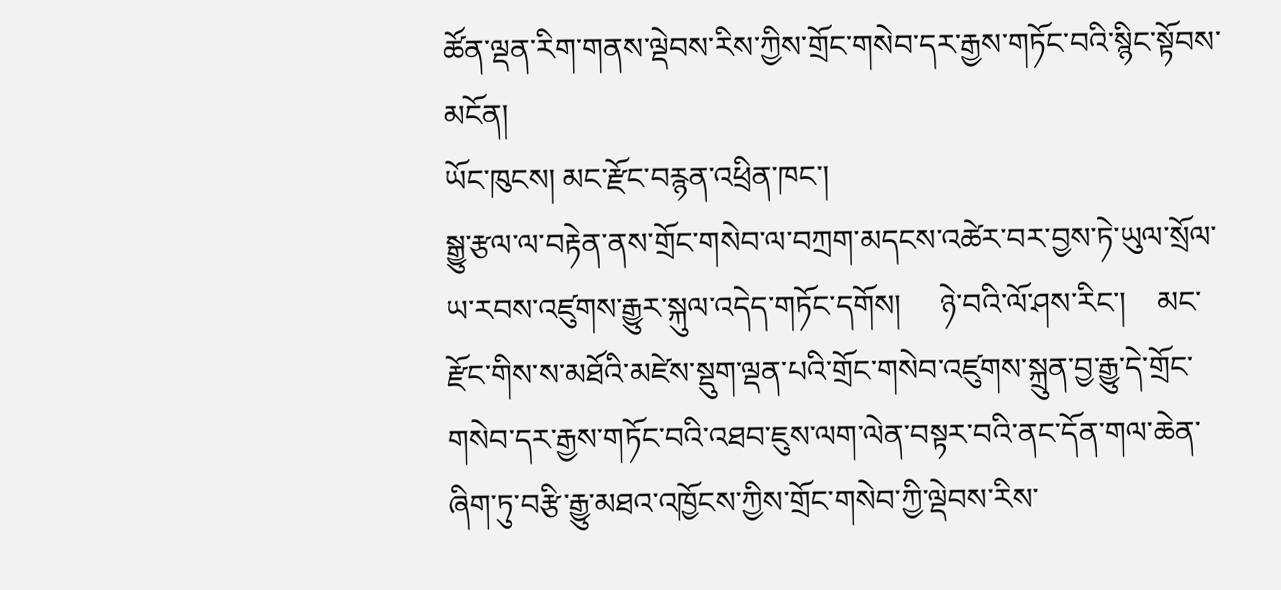ཚོན་ལྡན་རིག་གནས་ལྡེབས་རིས་ཀྱིས་གྲོང་གསེབ་དར་རྒྱས་གཏོང་བའི་སྙིང་སྟོབས་མངོན།
ཡོང་ཁུངས། མང་རྫོང་བརྙན་འཕྲིན་ཁང་།
སྒྱུ་རྩལ་ལ་བརྟེན་ནས་གྲོང་གསེབ་ལ་བཀྲག་མདངས་འཚེར་བར་བྱས་ཏེ་ཡུལ་སྲོལ་ཡ་རབས་འཛུགས་རྒྱུར་སྐུལ་འདེད་གཏོང་དགོས།     ཉེ་བའི་ལོ་ཤས་རིང་།    མང་རྫོང་གིས་ས་མཐོའི་མཛེས་སྡུག་ལྡན་པའི་གྲོང་གསེབ་འཛུགས་སྐྲུན་བྱ་རྒྱུ་དེ་གྲོང་གསེབ་དར་རྒྱས་གཏོང་བའི་འཐབ་ཇུས་ལག་ལེན་བསྟར་བའི་ནང་དོན་གལ་ཆེན་ཞིག་ཏུ་བརྩི་རྒྱུ་མཐའ་འཁྱོངས་ཀྱིས་གྲོང་གསེབ་ཀྱི་ལྡེབས་རིས་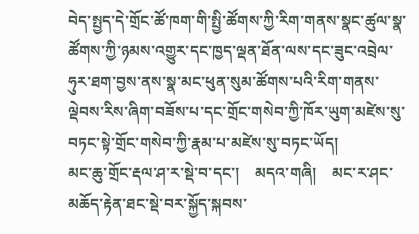བེད་སྤྱད་དེ་གྲོང་ཚོ་ཁག་གི་སྤྱི་ཚོགས་ཀྱི་རིག་གནས་སྣང་ཚུལ་སྣ་ཚོགས་ཀྱི་ཉམས་འགྱུར་དང་ཁྱད་ལྡན་ཐོན་ལས་དང་ཟུང་འབྲེལ་ཧུར་ཐག་བྱས་ནས་སྣ་མང་ཕུན་སུམ་ཚོགས་པའི་རིག་གནས་ལྡེབས་རིས་ཞིག་བཟོས་པ་དང་གྲོང་གསེབ་ཀྱི་ཁོར་ཡུག་མཛེས་སུ་བཏང་སྟེ་གྲོང་གསེབ་ཀྱི་རྣམ་པ་མཛེས་སུ་བཏང་ཡོད།
མང་ཆུ་གྲོང་རྡལ་ཤ་ར་སྡེ་བ་དང་།    མདའ་གཞི།    མང་ར་ཤང་མཆོད་རྟེན་ཐང་སྡེ་བར་སྐྱོད་སྐབས་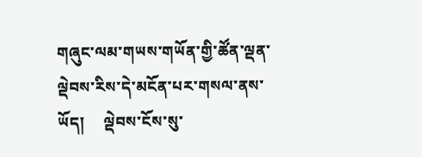གཞུང་ལམ་གཡས་གཡོན་གྱི་ཚོན་ལྡན་ལྡེབས་རིས་དེ་མངོན་པར་གསལ་ནས་ཡོད།     ལྡེབས་ངོས་སུ་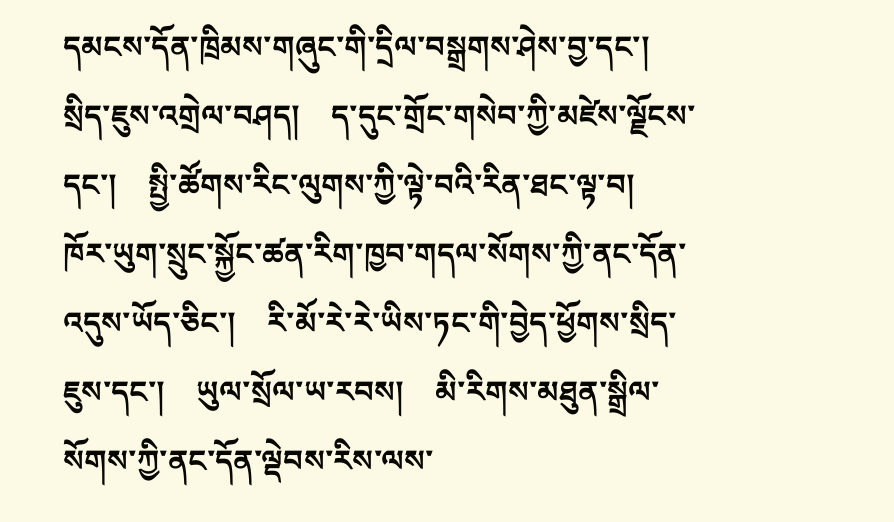དམངས་དོན་ཁྲིམས་གཞུང་གི་དྲིལ་བསྒྲགས་ཤེས་བྱ་དང་།   སྲིད་ཇུས་འགྲེལ་བཤད།    ད་དུང་གྲོང་གསེབ་ཀྱི་མཛེས་ལྗོངས་དང་།    སྤྱི་ཚོགས་རིང་ལུགས་ཀྱི་ལྟེ་བའི་རིན་ཐང་ལྟ་བ།    ཁོར་ཡུག་སྲུང་སྐྱོང་ཚན་རིག་ཁྱབ་གདལ་སོགས་ཀྱི་ནང་དོན་འདུས་ཡོད་ཅིང་།    རི་མོ་རེ་རེ་ཡིས་ཏང་གི་བྱེད་ཕྱོགས་སྲིད་ཇུས་དང་།    ཡུལ་སྲོལ་ཡ་རབས།    མི་རིགས་མཐུན་སྒྲིལ་སོགས་ཀྱི་ནང་དོན་ལྡེབས་རིས་ལས་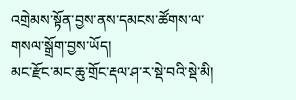འགྲེམས་སྟོན་བྱས་ནས་དམངས་ཚོགས་ལ་གསལ་སྒྲོག་བྱས་ཡོད།
མང་རྫོང་མང་ཆུ་གྲོང་རྡལ་ཤ་ར་སྡེ་བའི་སྡེ་མི།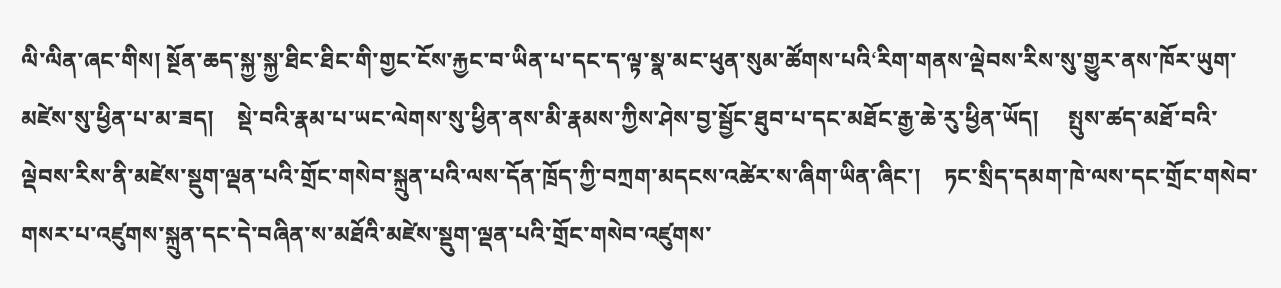ལི་ལིན་ཞང་གིས། སྔོན་ཆད་སྐྱ་སྐྱ་ཐིང་ཐིང་གི་གྱང་ངོས་རྐྱང་བ་ཡིན་པ་དང་ད་ལྟ་སྣ་མང་ཕུན་སུམ་ཚོགས་པའི‘རིག་གནས་ལྡེབས་རིས་སུ་གྱུར་ནས་ཁོར་ཡུག་མཛེས་སུ་ཕྱིན་པ་མ་ཟད།    སྡེ་བའི་རྣམ་པ་ཡང་ལེགས་སུ་ཕྱིན་ནས་མི་རྣམས་ཀྱིས་ཤེས་བྱ་སྦྱོང་ཐུབ་པ་དང་མཐོང་རྒྱ་ཆེ་རུ་ཕྱིན་ཡོད།     སྤུས་ཚད་མཐོ་བའི་ལྡེབས་རིས་ནི་མཛེས་སྡུག་ལྡན་པའི་གྲོང་གསེབ་སྐྲུན་པའི་ལས་དོན་ཁྲོད་ཀྱི་བཀྲག་མདངས་འཚེར་ས་ཞིག་ཡིན་ཞིང་།    ཏང་སྲིད་དམག་ཁེ་ལས་དང་གྲོང་གསེབ་གསར་པ་འཛུགས་སྐྲུན་དང་དེ་བཞིན་ས་མཐོའི་མཛེས་སྡུག་ལྡན་པའི་གྲོང་གསེབ་འཛུགས་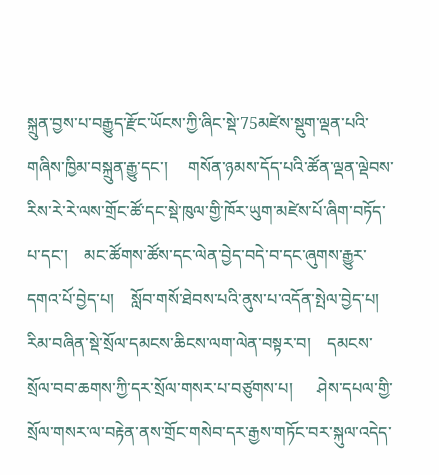སྐྲུན་བྱས་པ་བརྒྱུད་རྫོང་ཡོངས་ཀྱི་ཞིང་སྡེ་75མཛེས་སྡུག་ལྡན་པའི་གཞིས་ཁྱིམ་བསྐྲུན་རྒྱུ་དང་།     གསོན་ཉམས་དོད་པའི་ཚོན་ལྡན་ལྡེབས་རིས་རེ་རེ་ལས་གྲོང་ཚོ་དང་སྡེ་ཁུལ་གྱི་ཁོར་ཡུག་མཛེས་པོ་ཞིག་བཏོད་པ་དང་།    མང་ཚོགས་ཚོས་དང་ལེན་བྱེད་བདེ་བ་དང་ཞུགས་རྒྱུར་དགའ་པོ་བྱེད་པ།    སློབ་གསོ་ཐེབས་པའི་ནུས་པ་འདོན་སྤེལ་བྱེད་པ།    རིམ་བཞིན་སྡེ་སྲོལ་དམངས་ཆིངས་ལག་ལེན་བསྟར་བ།    དམངས་སྲོལ་བབ་ཆགས་ཀྱི་དར་སྲོལ་གསར་པ་བཙུགས་པ།      ཤེས་དཔལ་གྱི་སྲོལ་གསར་ལ་བརྟེན་ནས་གྲོང་གསེབ་དར་རྒྱས་གཏོང་བར་སྐུལ་འདེད་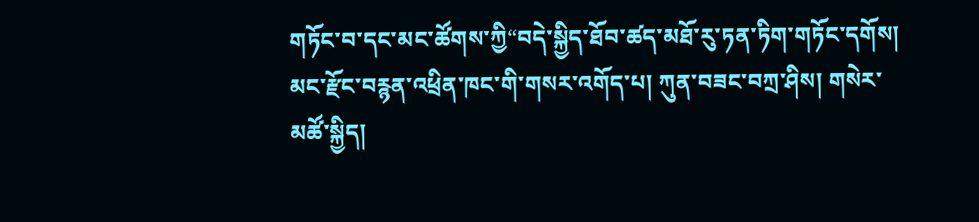གཏོང་བ་དང་མང་ཚོགས་ཀྱི“བདེ་སྐྱིད་ཐོབ་ཚད་མཐོ་རུ་ཏན་ཏིག་གཏོང་དགོས།
མང་རྫོང་བརྙན་འཕྲིན་ཁང་གི་གསར་འགོད་པ། ཀུན་བཟང་བཀྲ་ཤིས། གསེར་མཚོ་སྐྱིད།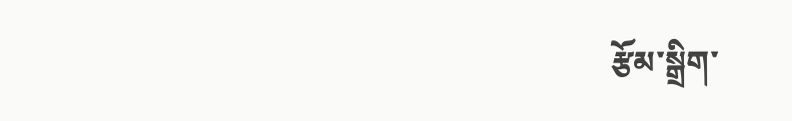རྩོམ་སྒྲིག་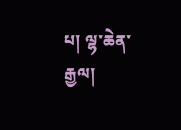པ། ལྷ་ཆེན་རྒྱལ།